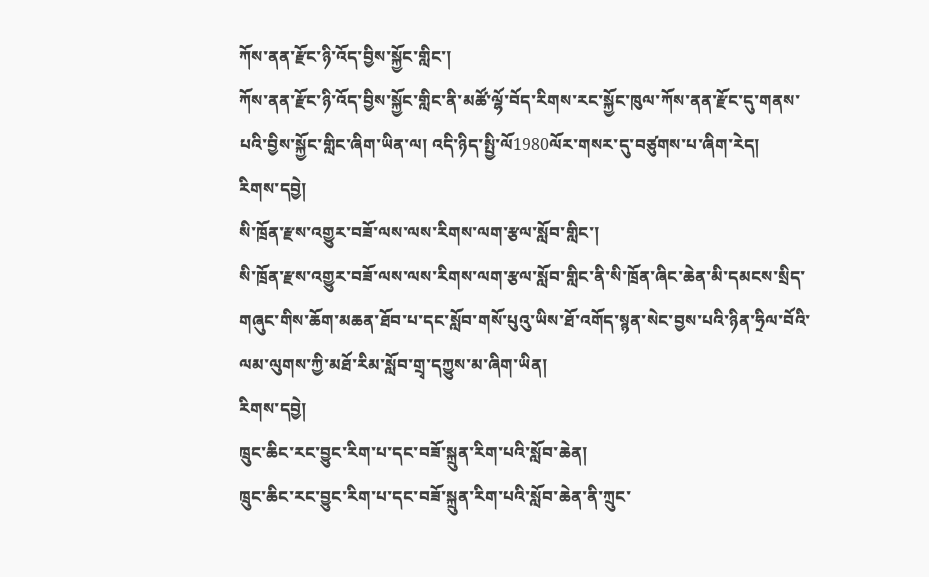ཀོས་ནན་རྫོང་ཉི་འོད་བྱིས་སྐྱོང་གླིང་།
ཀོས་ནན་རྫོང་ཉི་འོད་བྱིས་སྐྱོང་གླིང་ནི་མཚོ་ལྷོ་བོད་རིགས་རང་སྐྱོང་ཁུལ་ཀོས་ནན་རྫོང་དུ་གནས་པའི་བྱིས་སྐྱོང་གླིང་ཞིག་ཡིན་ལ། འདི་ཉིད་སྤྱི་ལོ1980ལོར་གསར་དུ་བཙུགས་པ་ཞིག་རེད།
རིགས་དབྱེ།
སི་ཁྲོན་རྫས་འགྱུར་བཟོ་ལས་ལས་རིགས་ལག་རྩལ་སློབ་གླིང་།
སི་ཁྲོན་རྫས་འགྱུར་བཟོ་ལས་ལས་རིགས་ལག་རྩལ་སློབ་གླིང་ནི་སི་ཁྲོན་ཞིང་ཆེན་མི་དམངས་སྲིད་གཞུང་གིས་ཆོག་མཆན་ཐོབ་པ་དང་སློབ་གསོ་པུའུ་ཡིས་ཐོ་འགོད་སྙན་སེང་བྱས་པའི་ཉིན་ཧྲིལ་བོའི་ལམ་ལུགས་ཀྱི་མཐོ་རིམ་སློབ་གྲྭ་དཀྱུས་མ་ཞིག་ཡིན།
རིགས་དབྱེ།
ཁྲུང་ཆིང་རང་བྱུང་རིག་པ་དང་བཟོ་སྐྲུན་རིག་པའི་སློབ་ཆེན།
ཁྲུང་ཆིང་རང་བྱུང་རིག་པ་དང་བཟོ་སྐྲུན་རིག་པའི་སློབ་ཆེན་ནི་ཀྲུང་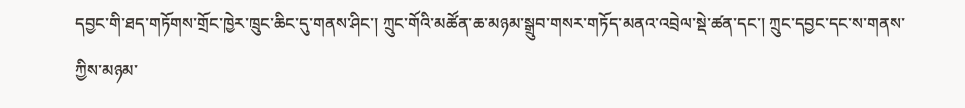དབྱང་གི་ཐད་གཏོགས་གྲོང་ཁྱེར་ཁྲུང་ཆིང་དུ་གནས་ཤིང་། ཀྲུང་གོའི་མཚོན་ཆ་མཉམ་སྒྲུབ་གསར་གཏོད་མནའ་འབྲེལ་སྡེ་ཚན་དང་། ཀྲུང་དབྱང་དང་ས་གནས་ཀྱིས་མཉམ་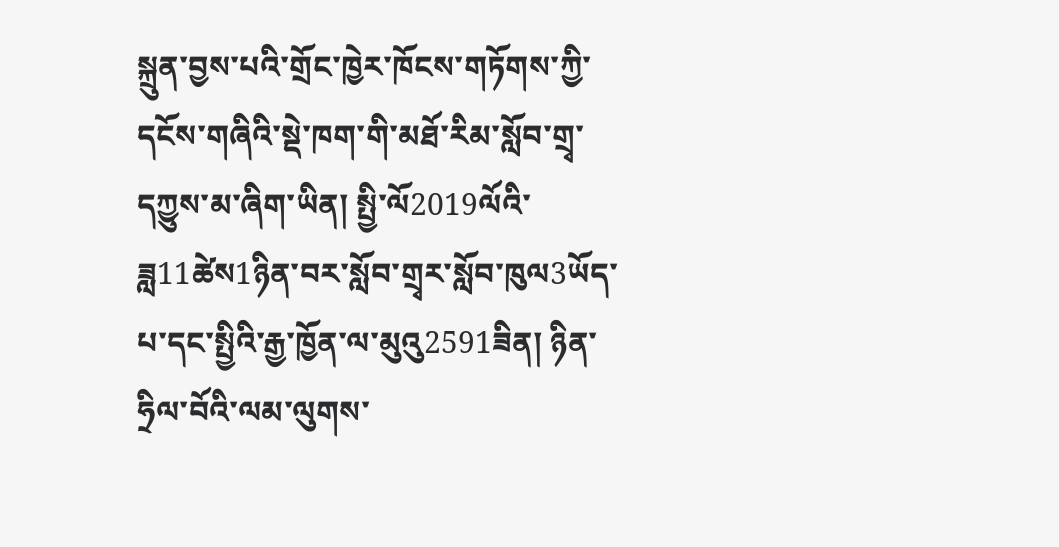སྐྲུན་བྱས་པའི་གྲོང་ཁྱེར་ཁོངས་གཏོགས་ཀྱི་དངོས་གཞིའི་སྡེ་ཁག་གི་མཐོ་རིམ་སློབ་གྲྭ་དཀྱུས་མ་ཞིག་ཡིན། སྤྱི་ལོ2019ལོའི་ཟླ11ཚེས1ཉིན་བར་སློབ་གྲྭར་སློབ་ཁུལ3ཡོད་པ་དང་སྤྱིའི་རྒྱ་ཁྱོན་ལ་མུའུ2591ཟིན། ཉིན་ཧྲིལ་བོའི་ལམ་ལུགས་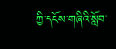ཀྱི་དངོས་གཞིའི་སློབ་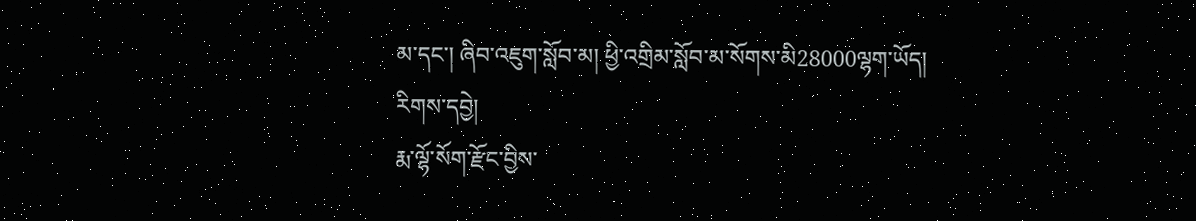མ་དང་། ཞིབ་འཇུག་སློབ་མ། ཕྱི་འགྲིམ་སློབ་མ་སོགས་མི28000ལྷག་ཡོད།
རིགས་དབྱེ།
རྨ་ལྷོ་སོག་རྫོང་བྱིས་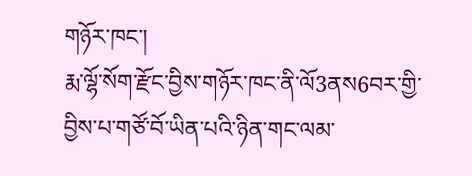གཉོར་ཁང་།
རྨ་ལྷོ་སོག་རྫོང་བྱིས་གཉོར་ཁང་ནི་ལོ3ནས6བར་གྱི་བྱིས་པ་གཙོ་བོ་ཡིན་པའི་ཉིན་གང་ལམ་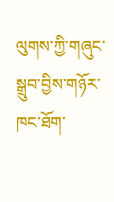ལུགས་ཀྱི་གཞུང་སྒྲུབ་བྱིས་གཉོར་ཁང་ཐོག་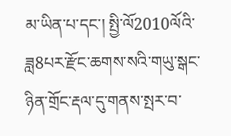མ་ཡིན་པ་དང་། སྤྱི་ལོ2010ལོའི་ཟླ8པར་རྫོང་ཆགས་སའི་གཡུ་སྒང་ཉིན་གྲོང་རྡལ་དུ་གནས་སྤར་བ་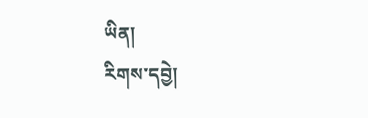ཡིན།
རིགས་དབྱེ།